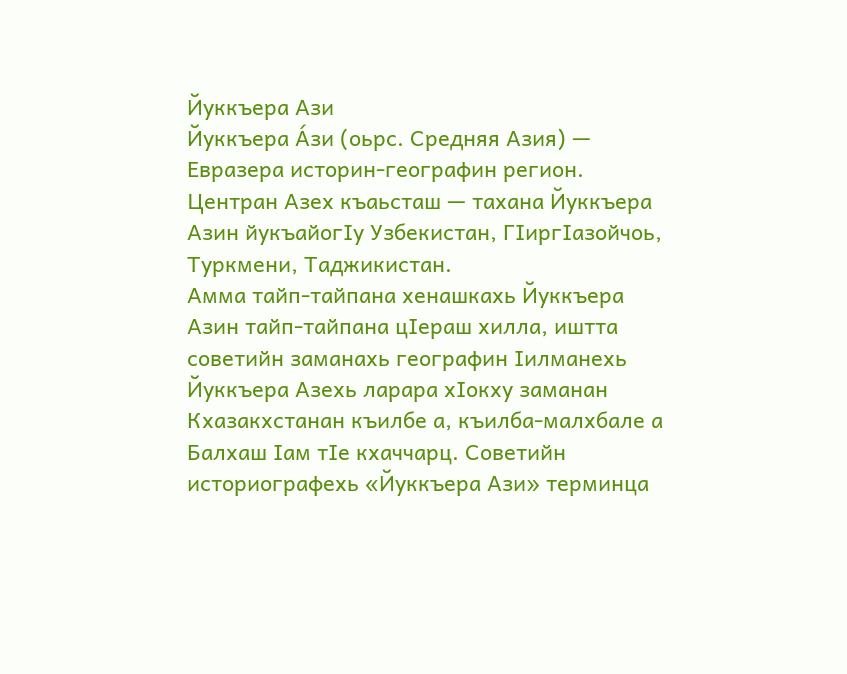Йуккъера Ази
Йуккъера А́зи (оьрс. Средняя Азия) — Евразера историн-географин регион. Центран Азех къаьсташ — тахана Йуккъера Азин йукъайогӀу Узбекистан, ГӀиргӀазойчоь, Туркмени, Таджикистан.
Амма тайп-тайпана хенашкахь Йуккъера Азин тайп-тайпана цӀераш хилла, иштта советийн заманахь географин Ӏилманехь Йуккъера Азехь ларара хӀокху заманан Кхазакхстанан къилбе а, къилба-малхбале а Балхаш Ӏам тӀе кхаччарц. Советийн историографехь «Йуккъера Ази» терминца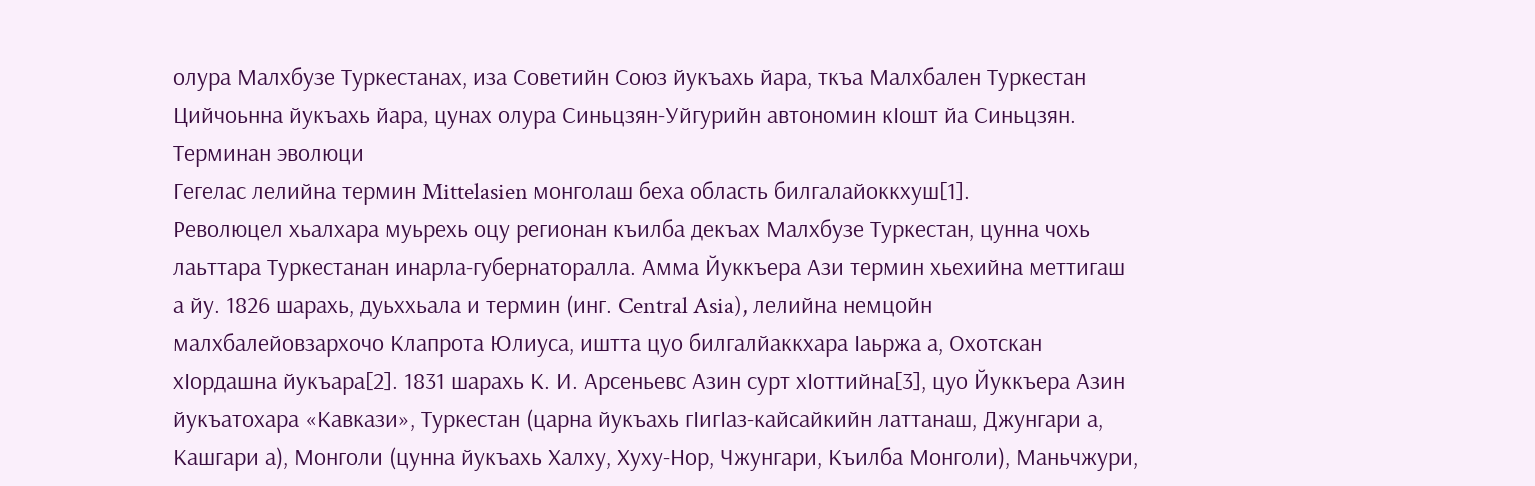олура Малхбузе Туркестанах, иза Советийн Союз йукъахь йара, ткъа Малхбален Туркестан Цийчоьнна йукъахь йара, цунах олура Синьцзян-Уйгурийн автономин кӀошт йа Синьцзян.
Терминан эволюци
Гегелас лелийна термин Mittelasien монголаш беха область билгалайоккхуш[1].
Революцел хьалхара муьрехь оцу регионан къилба декъах Малхбузе Туркестан, цунна чохь лаьттара Туркестанан инарла-губернаторалла. Амма Йуккъера Ази термин хьехийна меттигаш а йу. 1826 шарахь, дуьххьала и термин (инг. Central Asia), лелийна немцойн малхбалейовзархочо Клапрота Юлиуса, иштта цуо билгалйаккхара Ӏаьржа а, Охотскан хӀордашна йукъара[2]. 1831 шарахь К. И. Арсеньевс Азин сурт хӀоттийна[3], цуо Йуккъера Азин йукъатохара «Кавкази», Туркестан (царна йукъахь гӀигӀаз-кайсайкийн латтанаш, Джунгари а, Кашгари а), Монголи (цунна йукъахь Халху, Хуху-Нор, Чжунгари, Къилба Монголи), Маньчжури,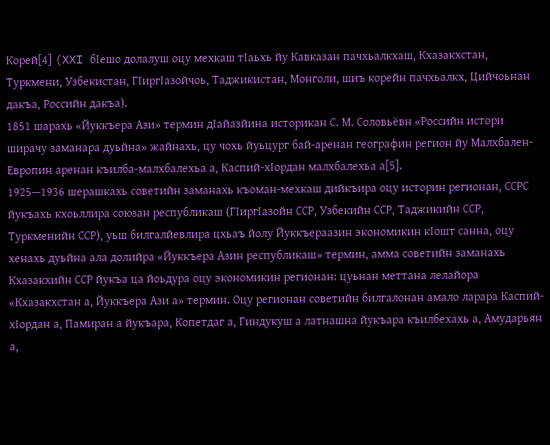Корей[4] (XXI бӀешо долалуш оцу мехкаш тӀаьхь йу Кавказан пачхьалкхаш, Кхазакхстан, Туркмени, Узбекистан, ГӀиргӀазойчоь, Таджикистан, Монголи, шиъ корейн пачхьалкх, Цийчоьнан дакъа, Российн дакъа).
1851 шарахь «Йуккъера Ази» термин дӀайазйина историкан С. М. Соловьёвн «Российн истори ширачу заманара дуьйна» жайнахь, цу чохь йуьцург бай-аренан географин регион йу Малхбален-Европин аренан къилба-малхбалехьа а, Каспий-хӀордан малхбалехьа а[5].
1925—1936 шерашкахь советийн заманахь къоман-мехкаш дийкъира оцу историн регионан, ССРС йукъахь кхоьллира союзан республикаш (ГӀиргӀазойн ССР, Узбекийн ССР, Таджикийн ССР, Туркменийн ССР), уьш билгалйевлира цхьаъ йолу Йуккъераазин экономикин кӀошт санна, оцу хенахь дуьйна ала долийра «Йуккъера Азин республикаш» термин, амма советийн заманахь Кхазакхийн ССР йукъа ца йоьдура оцу экономикин регионан: цуьнан меттана лелайора «Кхазакхстан а, Йуккъера Ази а» термин. Оцу регионан советийн билгалонан амало ларара Каспий-хӀордан а, Памиран а йукъара, Копетдаг а, Гиндукуш а латнашна йукъара къилбехахь а, Амударьян а,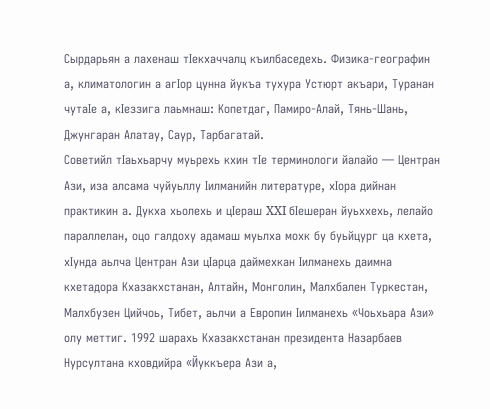Сырдарьян а лахенаш тӀекхаччалц къилбаседехь. Физика-географин а, климатологин а агӀор цунна йукъа тухура Устюрт акъари, Туранан чутаӀе а, кӀеззига лаьмнаш: Копетдаг, Памиро-Алай, Тянь-Шань, Джунгаран Алатау, Саур, Тарбагатай.
Советийл тӀаьхьарчу муьрехь кхин тӀе терминологи йалайо — Центран Ази, иза алсама чуйуьллу Ӏилманийн литературе, хӀора дийнан практикин а. Дукха хьолехь и цӀераш XXI бӀешеран йуьххехь, лелайо параллелан, оцо галдоху адамаш муьлха мохк бу буьйцург ца кхета, хӀунда аьлча Центран Ази цӀарца даймехкан Ӏилманехь даимна кхетадора Кхазакхстанан, Алтайн, Монголин, Малхбален Туркестан, Малхбузен Цийчоь, Тибет, аьлчи а Европин Ӏилманехь «Чоьхьара Ази» олу меттиг. 1992 шарахь Кхазакхстанан президента Назарбаев Нурсултана кховдийра «Йуккъера Ази а,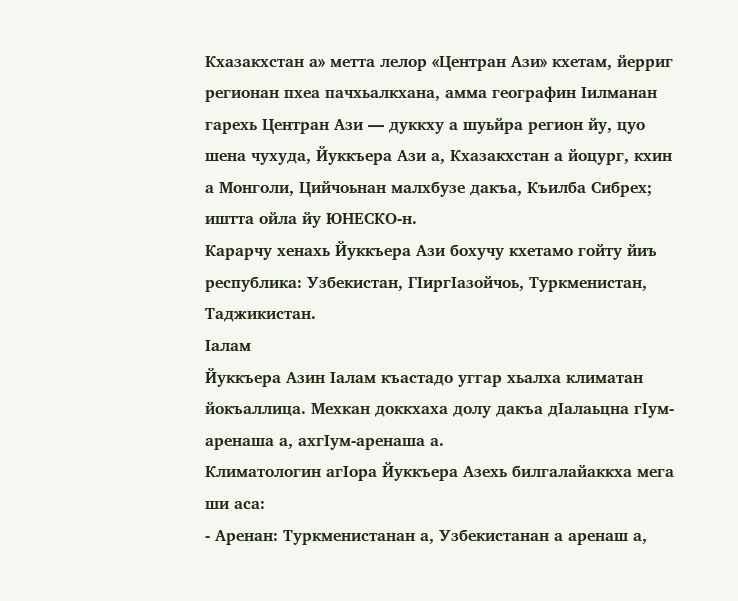Кхазакхстан а» метта лелор «Центран Ази» кхетам, йерриг регионан пхеа пачхьалкхана, амма географин Ӏилманан гарехь Центран Ази — дуккху а шуьйра регион йу, цуо шена чухуда, Йуккъера Ази а, Кхазакхстан а йоцург, кхин а Монголи, Цийчоьнан малхбузе дакъа, Къилба Сибрех; иштта ойла йу ЮНЕСКО-н.
Карарчу хенахь Йуккъера Ази бохучу кхетамо гойту йиъ республика: Узбекистан, ГӀиргӀазойчоь, Туркменистан, Таджикистан.
Ӏалам
Йуккъера Азин Ӏалам къастадо уггар хьалха климатан йокъаллица. Мехкан доккхаха долу дакъа дӀалаьцна гӀум-аренаша а, ахгӀум-аренаша а.
Климатологин агӀора Йуккъера Азехь билгалайаккха мега ши аса:
- Аренан: Туркменистанан а, Узбекистанан а аренаш а,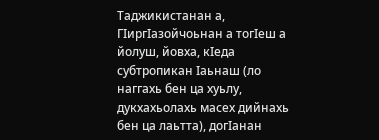Таджикистанан а, ГӀиргӀазойчоьнан а тогӀеш а йолуш, йовха, кӀеда субтропикан Ӏаьнаш (ло наггахь бен ца хуьлу, дукхахьолахь масех дийнахь бен ца лаьтта), догӀанан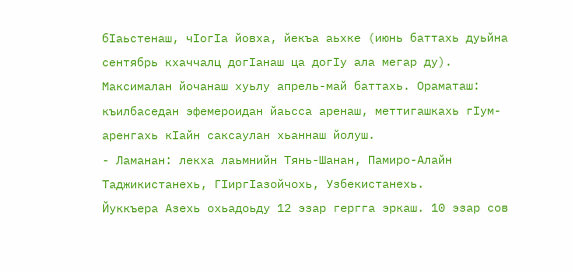бӀаьстенаш, чӀогӀа йовха, йекъа аьхке (июнь баттахь дуьйна сентябрь кхаччалц догӀанаш ца догӀу ала мегар ду). Максималан йочанаш хуьлу апрель-май баттахь. Ораматаш: къилбаседан эфемероидан йаьсса аренаш, меттигашкахь гӀум-аренгахь кӀайн саксаулан хьаннаш йолуш.
- Ламанан: лекха лаьмнийн Тянь-Шанан, Памиро-Алайн Таджикистанехь, ГӀиргӀазойчохь, Узбекистанехь.
Йуккъера Азехь охьадоьду 12 эзар гергга эркаш. 10 эзар сов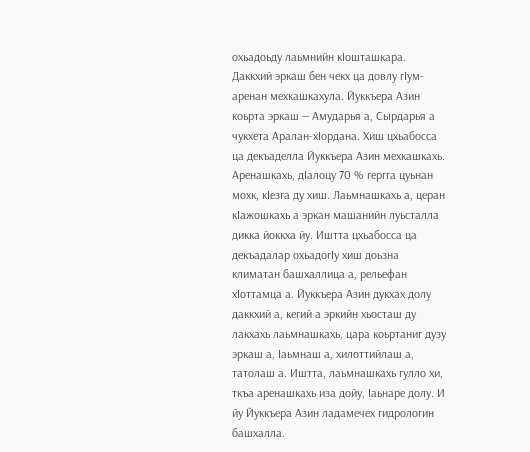охьадоьду лаьмнийн кӀошташкара. Даккхий эркаш бен чекх ца довлу гӀум-аренан мехкашкахула. Йуккъера Азин коьрта эркаш — Амударья а, Сырдарья а чукхета Аралан-хӀордана. Хиш цхьабосса ца декъаделла Йуккъера Азин мехкашкахь. Аренашкахь, дӀалоцу 70 % гергга цуьнан мохк, кӀезга ду хиш. Лаьмнашкахь а, церан кӀажошкахь а эркан машанийн луьсталла дикка йоккха йу. Иштта цхьабосса ца декъадалар охьадогӀу хиш доьзна климатан башхаллица а, рельефан хӀоттамца а. Йуккъера Азин дукхах долу даккхий а, кегий а эркийн хьосташ ду лакхахь лаьмнашкахь, цара коьртаниг дузу эркаш а, Ӏаьмнаш а, хилоттийлаш а, татолаш а. Иштта, лаьмнашкахь гулло хи, ткъа аренашкахь иза дойу, Ӏаьнаре долу. И йу Йуккъера Азин ладамечех гидрологин башхалла.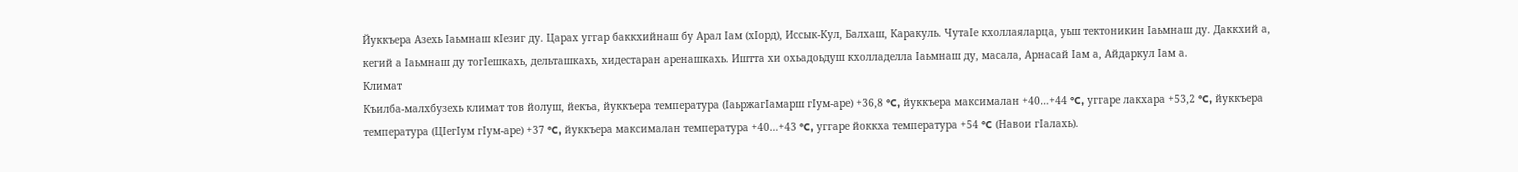Йуккъера Азехь Ӏаьмнаш кӀезиг ду. Царах уггар баккхийнаш бу Арал Ӏам (хӀорд), Иссык-Кул, Балхаш, Каракуль. ЧутаӀе кхоллаяларца, уьш тектоникин Ӏаьмнаш ду. Даккхий а, кегий а Ӏаьмнаш ду тогӀешкахь, дельташкахь, хидестаран аренашкахь. Иштта хи охьадоьдуш кхолладелла Ӏаьмнаш ду, масала, Арнасай Ӏам а, Айдаркул Ӏам а.
Климат
Къилба-малхбузехь климат тов йолуш, йекъа, йуккъера температура (ӀаьржагӀамарш гӀум-аре) +36,8 °C, йуккъера максималан +40…+44 °C, уггаре лакхара +53,2 °C, йуккъера температура (ЦӀегӀум гӀум-аре) +37 °C, йуккъера максималан температура +40…+43 °C, уггаре йоккха температура +54 °C (Навои гӀалахь).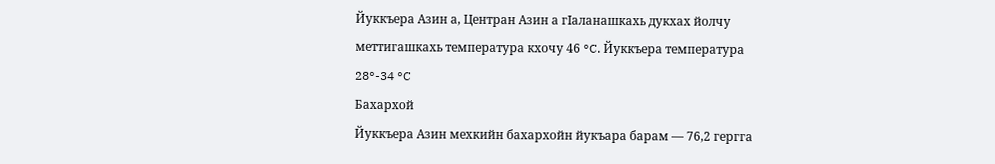Йуккъера Азин а, Центран Азин а гӀаланашкахь дукхах йолчу меттигашкахь температура кхочу 46 °C. Йуккъера температура 28°-34 °C
Бахархой
Йуккъера Азин мехкийн бахархойн йукъара барам — 76,2 гергга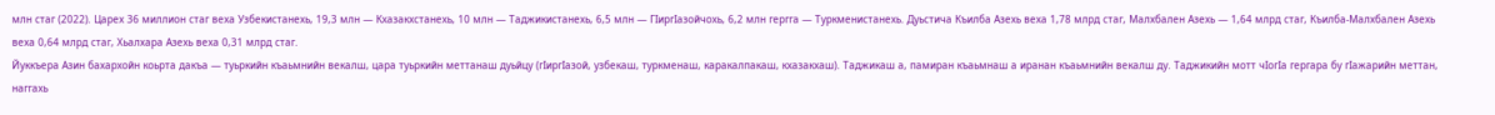млн стаг (2022). Царех 36 миллион стаг веха Узбекистанехь, 19,3 млн — Кхазакхстанехь, 10 млн — Таджикистанехь, 6,5 млн — ГӀиргӀазойчохь, 6,2 млн гергга — Туркменистанехь. Дуьстича Къилба Азехь веха 1,78 млрд стаг, Малхбален Азехь — 1,64 млрд стаг, Къилба-Малхбален Азехь веха 0,64 млрд стаг, Хьалхара Азехь веха 0,31 млрд стаг.
Йуккъера Азин бахархойн коьрта дакъа — туьркийн къаьмнийн векалш, цара туьркийн меттанаш дуьйцу (гӀиргӀазой, узбекаш, туркменаш, каракалпакаш, кхазакхаш). Таджикаш а, памиран къаьмнаш а иранан къаьмнийн векалш ду. Таджикийн мотт чӀогӀа гергара бу гӀажарийн меттан, наггахь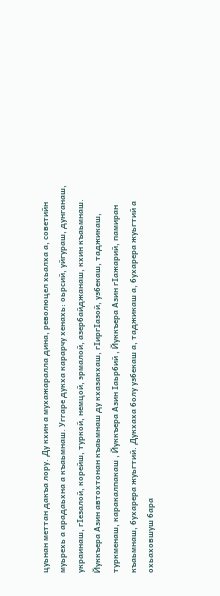цуьнан меттан дакъа лору. Ду кхин а мухажаралла дина, революцел хьалха а, советийн муьрехь а арадаьхна а къаьмнаш. Уггаре дукха карарчу хенахь: оьрсий, уйгураш, дунганаш, украинаш, гӀезалой, корейш, туркой, немцой, эрмалой, азербайджанаш, кхин къаьмнаш.
Йуккъера Азин автохтонан къаьмнаш ду кхазакхаш, гӀиргӀазой, узбекаш, таджикаш, туркменаш, каракалпакаш , Йуккъера Азин Ӏаьрбий , Йуккъера Азин гӀажарий, памиран къаьмнаш, бухарера жуьгтий. Дукхаха болу узбекаш а, таджикаш а, бухарера жуьгтий а охьаховшуш бара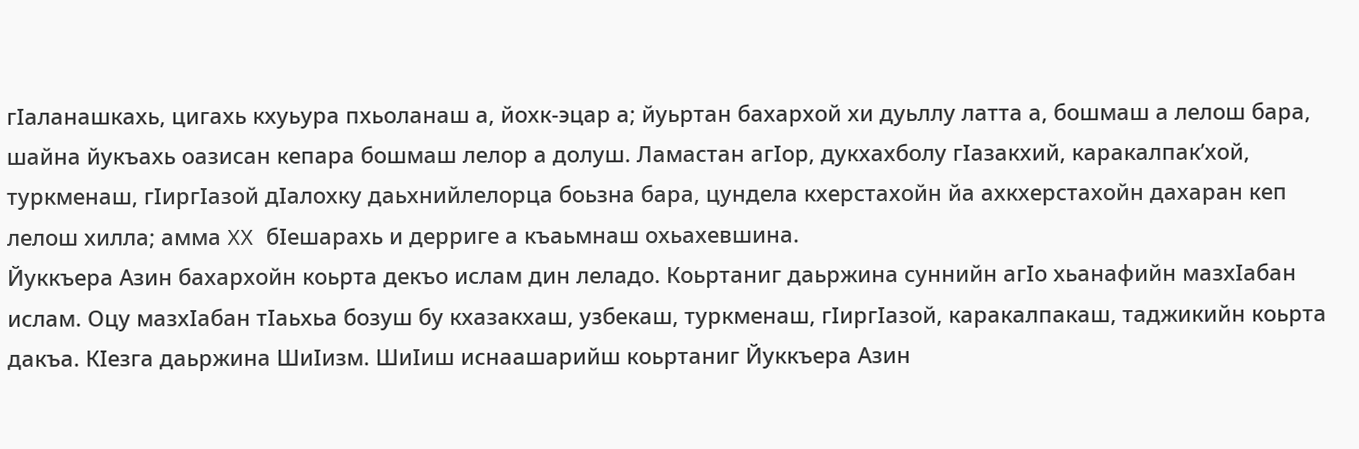гӀаланашкахь, цигахь кхуьура пхьоланаш а, йохк-эцар а; йуьртан бахархой хи дуьллу латта а, бошмаш а лелош бара, шайна йукъахь оазисан кепара бошмаш лелор а долуш. Ламастан агӀор, дукхахболу гӀазакхий, каракалпак’хой, туркменаш, гӀиргӀазой дӀалохку даьхнийлелорца боьзна бара, цундела кхерстахойн йа ахкхерстахойн дахаран кеп лелош хилла; амма XX бӀешарахь и дерриге а къаьмнаш охьахевшина.
Йуккъера Азин бахархойн коьрта декъо ислам дин леладо. Коьртаниг даьржина суннийн агӀо хьанафийн мазхӀабан ислам. Оцу мазхӀабан тӀаьхьа бозуш бу кхазакхаш, узбекаш, туркменаш, гӀиргӀазой, каракалпакаш, таджикийн коьрта дакъа. КӀезга даьржина ШиӀизм. ШиӀиш иснаашарийш коьртаниг Йуккъера Азин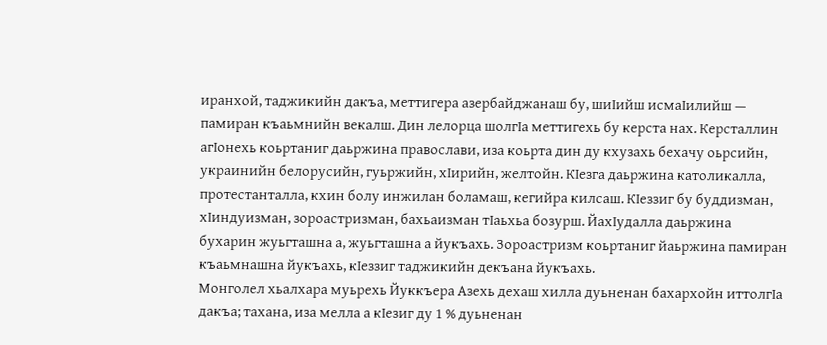иранхой, таджикийн дакъа, меттигера азербайджанаш бу, шиӀийш исмаӀилийш — памиран къаьмнийн векалш. Дин лелорца шолгӀа меттигехь бу керста нах. Керсталлин агӀонехь коьртаниг даьржина православи, иза коьрта дин ду кхузахь бехачу оьрсийн, украинийн белорусийн, гуьржийн, хӀирийн, желтойн. КӀезга даьржина католикалла, протестанталла, кхин болу инжилан боламаш, кегийра килсаш. КӀеззиг бу буддизман, хӀиндуизман, зороастризман, бахьаизман тӀаьхьа бозурш. ЙахӀудалла даьржина бухарин жуьгташна а, жуьгташна а йукъахь. Зороастризм коьртаниг йаьржина памиран къаьмнашна йукъахь, кӀеззиг таджикийн декъана йукъахь.
Монголел хьалхара муьрехь Йуккъера Азехь дехаш хилла дуьненан бахархойн иттолгӀа дакъа; тахана, иза мелла а кӀезиг ду 1 % дуьненан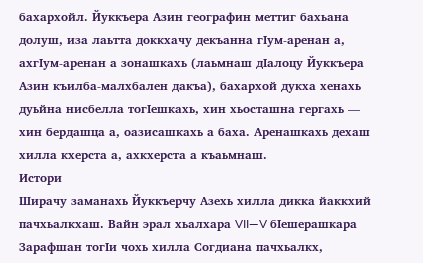бахархойл. Йуккъера Азин географин меттиг бахьана долуш, иза лаьтта доккхачу декъанна гӀум-аренан а, ахгӀум-аренан а зонашкахь (лаьмнаш дӀалоцу Йуккъера Азин къилба-малхбален дакъа), бахархой дукха хенахь дуьйна нисбелла тогӀешкахь, хин хьосташна гергахь — хин бердашца а, оазисашкахь а баха. Аренашкахь дехаш хилла кхерста а, ахкхерста а къаьмнаш.
Истори
Ширачу заманахь Йуккъерчу Азехь хилла дикка йаккхий пачхьалкхаш. Вайн эрал хьалхара VII—V бӀешерашкара Зарафшан тогӀи чохь хилла Согдиана пачхьалкх,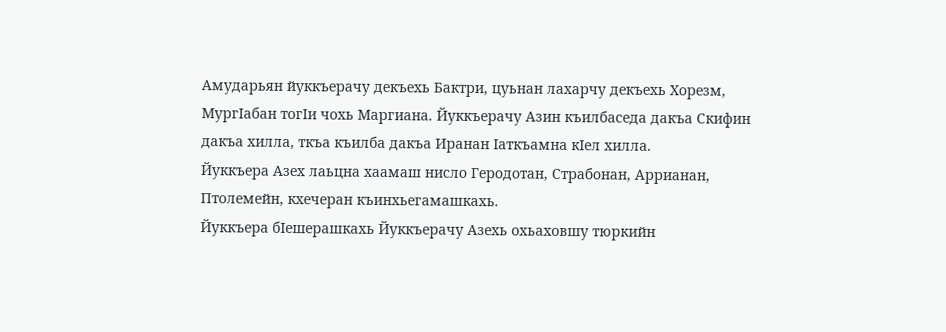Амударьян йуккъерачу декъехь Бактри, цуьнан лахарчу декъехь Хорезм, МургӀабан тогӀи чохь Маргиана. Йуккъерачу Азин къилбаседа дакъа Скифин дакъа хилла, ткъа къилба дакъа Иранан Ӏаткъамна кӀел хилла.
Йуккъера Азех лаьцна хаамаш нисло Геродотан, Страбонан, Аррианан, Птолемейн, кхечеран къинхьегамашкахь.
Йуккъера бӀешерашкахь Йуккъерачу Азехь охьаховшу тюркийн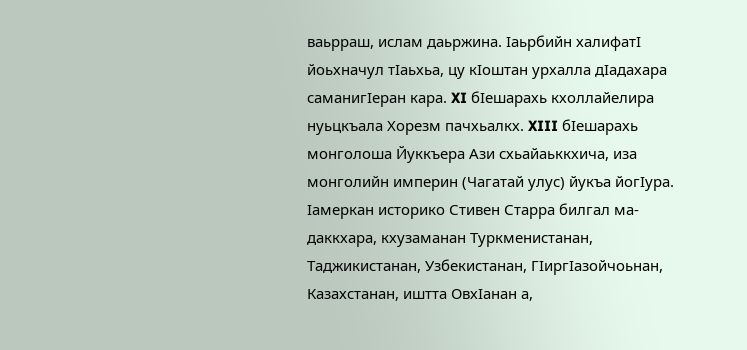ваьрраш, ислам даьржина. Ӏаьрбийн халифатӀ йоьхначул тӀаьхьа, цу кӀоштан урхалла дӀадахара саманигӀеран кара. XI бӀешарахь кхоллайелира нуьцкъала Хорезм пачхьалкх. XIII бӀешарахь монголоша Йуккъера Ази схьайаьккхича, иза монголийн империн (Чагатай улус) йукъа йогӀура.
Ӏамеркан историко Стивен Старра билгал ма-даккхара, кхузаманан Туркменистанан, Таджикистанан, Узбекистанан, ГӀиргӀазойчоьнан, Казахстанан, иштта ОвхӀанан а,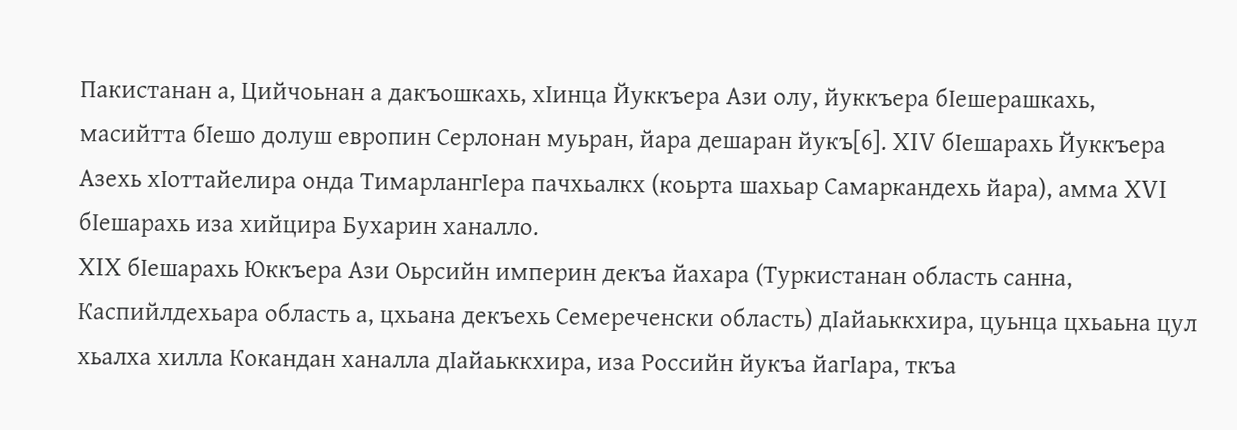Пакистанан а, Цийчоьнан а дакъошкахь, хӀинца Йуккъера Ази олу, йуккъера бӀешерашкахь, масийтта бӀешо долуш европин Серлонан муьран, йара дешаран йукъ[6]. XIV бӀешарахь Йуккъера Азехь хӀоттайелира онда ТимарлангӀера пачхьалкх (коьрта шахьар Самаркандехь йара), амма XVI бӀешарахь иза хийцира Бухарин ханалло.
XIX бӀешарахь Юккъера Ази Оьрсийн империн декъа йахара (Туркистанан область санна, Каспийлдехьара область а, цхьана декъехь Семереченски область) дӀайаьккхира, цуьнца цхьаьна цул хьалха хилла Кокандан ханалла дӀайаьккхира, иза Российн йукъа йагӀара, ткъа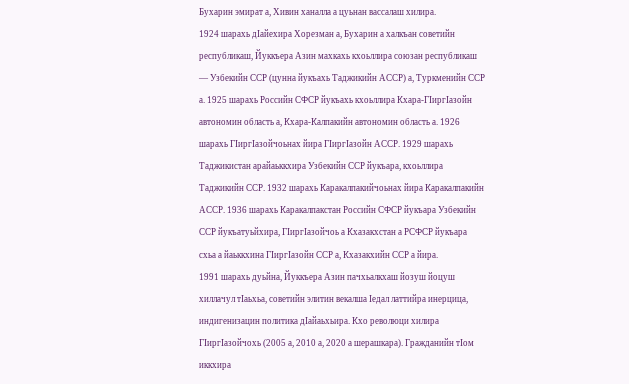Бухарин эмират а, Хивин ханалла а цуьнан вассалаш хилира.
1924 шарахь дӀайехира Хорезман а, Бухарин а халкъан советийн республикаш, Йуккъера Азин махкахь кхоьллира союзан республикаш — Узбекийн ССР (цунна йукъахь Таджикийн АССР) а, Туркменийн ССР а. 1925 шарахь Российн СФСР йукъахь кхоьллира Кхара-ГӀиргӀазойн автономин область а, Кхара-Калпакийн автономин область а. 1926 шарахь ГӀиргӀазойчоьнах йира ГӀиргӀазойн АССР. 1929 шарахь Таджикистан арайаьккхира Узбекийн ССР йукъара, кхоьллира Таджикийн ССР. 1932 шарахь Каракалпакийчоьнах йира Каракалпакийн АССР. 1936 шарахь Каракалпакстан Российн СФСР йукъара Узбекийн ССР йукъатуьйхира, ГӀиргӀазойчоь а Кхазакхстан а РСФСР йукъара схьа а йаьккхина ГӀиргӀазойн ССР а, Кхазакхийн ССР а йира.
1991 шарахь дуьйна, Йуккъера Азин пачхьалкхаш йозуш йоцуш хиллачул тӀаьхьа, советийн элитин векалша Ӏедал латтийра инерцица, индигенизацин политика дӀайаьхьира. Кхо революци хилира ГӀиргӀазойчохь (2005 а, 2010 а, 2020 а шерашкара). Гражданийн тӀом иккхира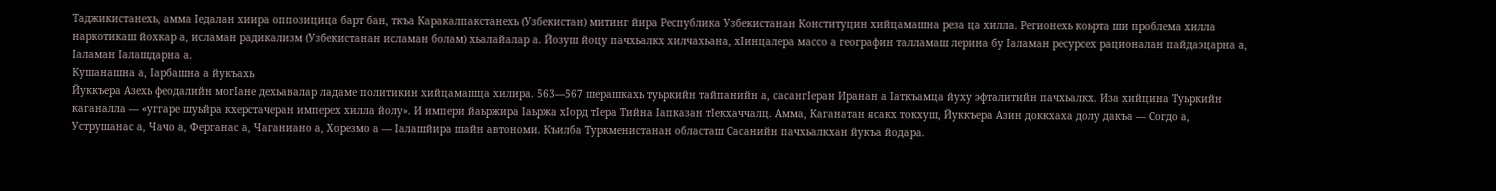Таджикистанехь, амма Ӏедалан хиира оппозицица барт бан, ткъа Каракалпакстанехь (Узбекистан) митинг йира Республика Узбекистанан Конституцин хийцамашна реза ца хилла. Регионехь коьрта ши проблема хилла наркотикаш йохкар а, исламан радикализм (Узбекистанан исламан болам) хьалайалар а. Йозуш йоцу пачхьалкх хилчахьана, хӀинцалера массо а географин талламаш лерина бу Ӏаламан ресурсех рационалан пайдаэцарна а, Ӏаламан Ӏалашдарна а.
Кушанашна а, Ӏарбашна а йукъахь
Йуккъера Азехь феодалийн могӀане дехьавалар ладаме политикин хийцамашца хилира. 563—567 шерашкахь туьркийн тайпанийн а, сасангӀеран Иранан а Ӏаткъамца йуху эфталитийн пачхьалкх. Иза хийцина Туьркийн каганалла — «уггаре шуьйра кхерстачеран имперех хилла йолу». И импери йаьржира Ӏаьржа хӀорд тӀера Тийна Ӏапказан тӀекхаччалц. Амма, Каганатан ясакх токхуш, Йуккъера Азин доккхаха долу дакъа — Согдо а, Уструшанас а, Чачо а, Ферганас а, Чаганиано а, Хорезмо а — Ӏалашйира шайн автономи. Къилба Туркменистанан областаш Сасанийн пачхьалкхан йукъа йодара.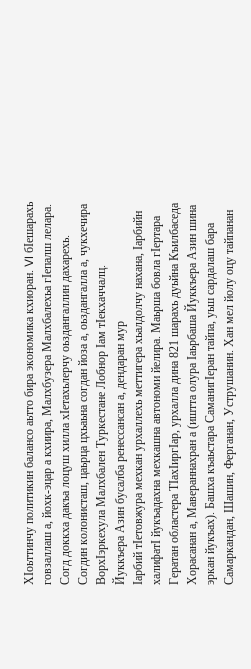ХӀоьттинчу политикин балансо аьтто бира экономика кхиоран. VI бӀешарахь говзаллаш а, йохк-эцар а кхиира, Малхбузера Малхбалехьа гӀепалш лелара. Согд доккха дакъа лоцуш хилла хӀетахьлерчу оьздангаллин дахарехь. Согдин колонисташ, цаьрца цхьаьна согдан йоза а, оьздангалла а, чукхечира ВорхӀэркехула Малхбален Туркестане Лобнор Ӏам тӀекхаччалц.
Йуккъера Азин бусалба ренессансан а, дендаран мур
Ӏарбий тӀетовжура мехкан урхаллехь меттигера хьалдолчу нахана, Ӏарбийн халифатӀ йукъадахна мехкашна автономи йелира. Маьрша бовла гӀертара Гератан областера ТӀахӀиргӀар, урхалла дина 821 шарахь дуьйна Къилбаседа Хорасанан а, Мавераннахран а (иштта олура Ӏаьрбаша Йуккъера Азин шина эркан йукъах). Башха къаьстара СаманигӀеран тайпа, уьш сардалаш бара Самаркандан, Шашин, Ферганан, Уструшанин. Хан мел йолу оцу тайпанан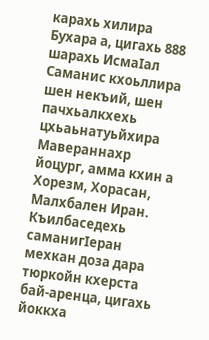карахь хилира Бухара а, цигахь 888 шарахь ИсмаӀал Саманис кхоьллира шен некъий, шен пачхьалкхехь цхьаьнатуьйхира Мавераннахр йоцург, амма кхин а Хорезм, Хорасан, Малхбален Иран. Къилбаседехь саманигӀеран мехкан доза дара тюркойн кхерста бай-аренца, цигахь йоккха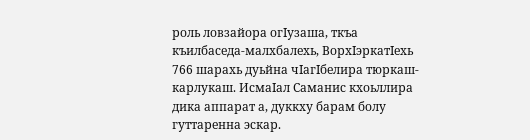роль ловзайора огӀузаша, ткъа къилбаседа-малхбалехь, ВорхӀэркатӀехь 766 шарахь дуьйна чӀагӀбелира тюркаш-карлукаш. ИсмаӀал Саманис кхоьллира дика аппарат а, дуккху барам болу гуттаренна эскар.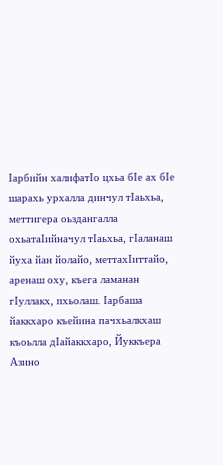Ӏарбийн халифатӀо цхьа бӀе ах бӀе шарахь урхалла динчул тӀаьхьа, меттигера оьздангалла охьатаӀийначул тӀаьхьа, гӀаланаш йуха йан йолайо, меттахӀиттайо, аренаш оху, къега ламанан гӀуллакх, пхьолаш. Ӏарбаша йаккхаро къейина пачхьалкхаш къоьлла дӀайаккхаро, Йуккъера Азино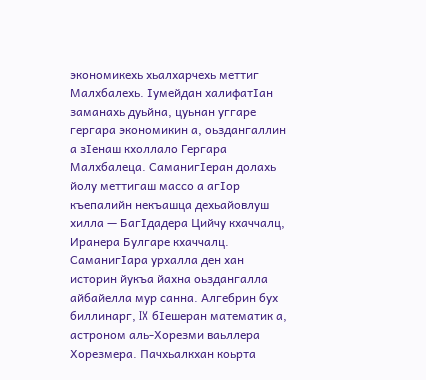экономикехь хьалхарчехь меттиг Малхбалехь. Ӏумейдан халифатӀан заманахь дуьйна, цуьнан уггаре гергара экономикин а, оьздангаллин а зӀенаш кхоллало Гергара Малхбалеца. СаманигӀеран долахь йолу меттигаш массо а агӀор къепалийн некъашца дехьайовлуш хилла — БагӀдадера Цийчу кхаччалц, Иранера Булгаре кхаччалц.
СаманигӀара урхалла ден хан историн йукъа йахна оьздангалла айбайелла мур санна. Алгебрин бух биллинарг, IX бӀешеран математик а, астроном аль-Хорезми ваьллера Хорезмера. Пачхьалкхан коьрта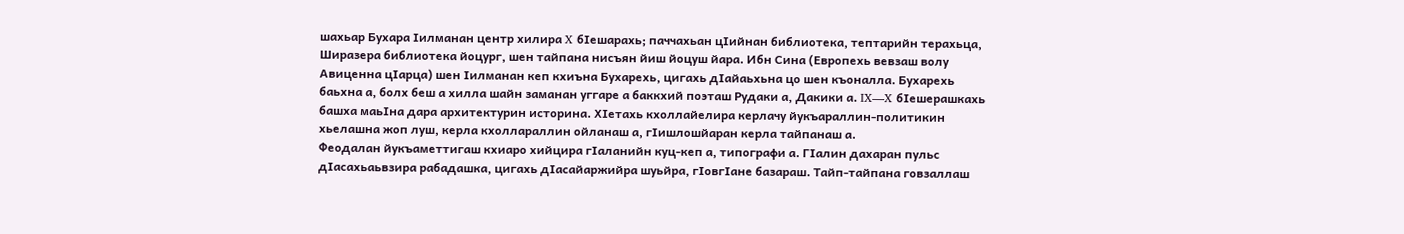шахьар Бухара Ӏилманан центр хилира X бӀешарахь; паччахьан цӀийнан библиотека, тептарийн терахьца, Ширазера библиотека йоцург, шен тайпана нисъян йиш йоцуш йара. Ибн Сина (Европехь вевзаш волу Авиценна цӀарца) шен Ӏилманан кеп кхиъна Бухарехь, цигахь дӀайаьхьна цо шен къоналла. Бухарехь баьхна а, болх беш а хилла шайн заманан уггаре а баккхий поэташ Рудаки а, Дакики а. IX—X бӀешерашкахь башха маьӀна дара архитектурин историна. ХӀетахь кхоллайелира керлачу йукъараллин-политикин хьелашна жоп луш, керла кхоллараллин ойланаш а, гӀишлошйаран керла тайпанаш а.
Феодалан йукъаметтигаш кхиаро хийцира гӀаланийн куц-кеп а, типографи а. ГӀалин дахаран пульс дӀасахьаьвзира рабадашка, цигахь дӀасайаржийра шуьйра, гӀовгӀане базараш. Тайп-тайпана говзаллаш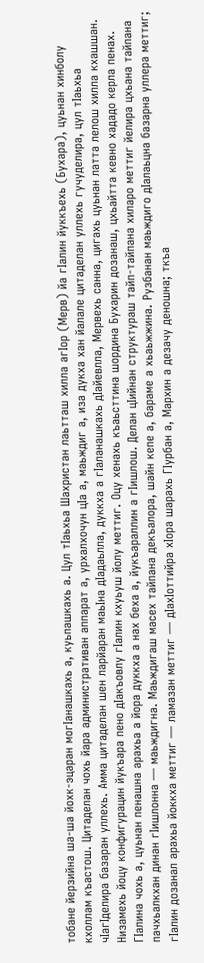тобане йерзийна ша-ша йохк-эцаран могӀанашкахь а, куьпашкахь а. Цул тӀаьхьа Шахристан лаьтташ хилла агӀор (Мерв) йа гӀалин йуккъехь (Бухара), цуьнан хинболу кхоллам къастош. Цитаделан чохь йара административан аппарат а, урхалхочун цӀа а, маьждиг а, иза дукха хан йалале цитаделан уллехь гучуделира, цул тӀаьхьа чӀагӀделира базаран уллехь. Амма цитаделан шен ларйаран маьӀна дӀадаьлла, дуккха а гӀаланашкахь дӀайевлла, Мервехь санна, цигахь цуьнан латта лелош хилла кхашшан. Низамехь йоцу конфигурацин йукъара пено дӀакъовлу гӀалин кхуьуш йолу меттиг. Оцу хенахь къаьсттина шордина Бухарин дозанаш, цхьайтта кевно хададо керла пенах.
ГӀалина чохь а, цуьнан пенашна арахьа а йора дуккха а нах беха а, йукъараллин а гӀишлош. Делан цӀийнан структураш тайп-тайпана хиларо меттиг йелира цхьана тайпана пачхьалкхан динан гӀишлонна — маьждигна. Маьждигаш масех тайпана декъалора, шайн кепе а, бараме а хьаьжжина. Рузбанан маьждиго дӀалаьцна базарна уллера меттиг; гӀалин дозанал арахьа йоккха меттиг — ламазан меттиг — дӀахӀоттийра хӀора шарахь ГӀурбан а, Мархин а дезачу деношна; ткъа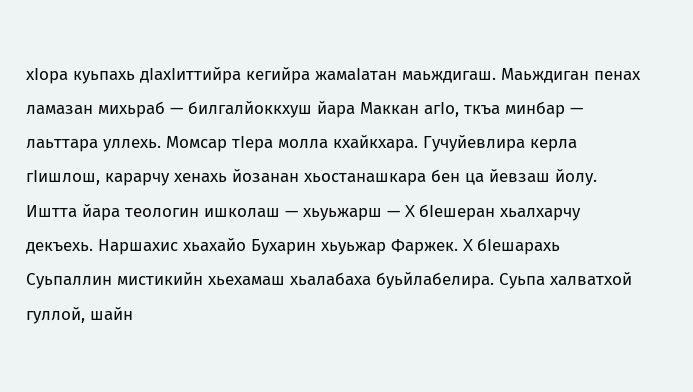хӀора куьпахь дӀахӀиттийра кегийра жамаӀатан маьждигаш. Маьждиган пенах ламазан михьраб — билгалйоккхуш йара Маккан агӀо, ткъа минбар — лаьттара уллехь. Момсар тӀера молла кхайкхара. Гучуйевлира керла гӀишлош, карарчу хенахь йозанан хьостанашкара бен ца йевзаш йолу. Иштта йара теологин ишколаш — хьуьжарш — X бӀешеран хьалхарчу декъехь. Наршахис хьахайо Бухарин хьуьжар Фаржек. X бӀешарахь Суьпаллин мистикийн хьехамаш хьалабаха буьйлабелира. Суьпа халватхой гуллой, шайн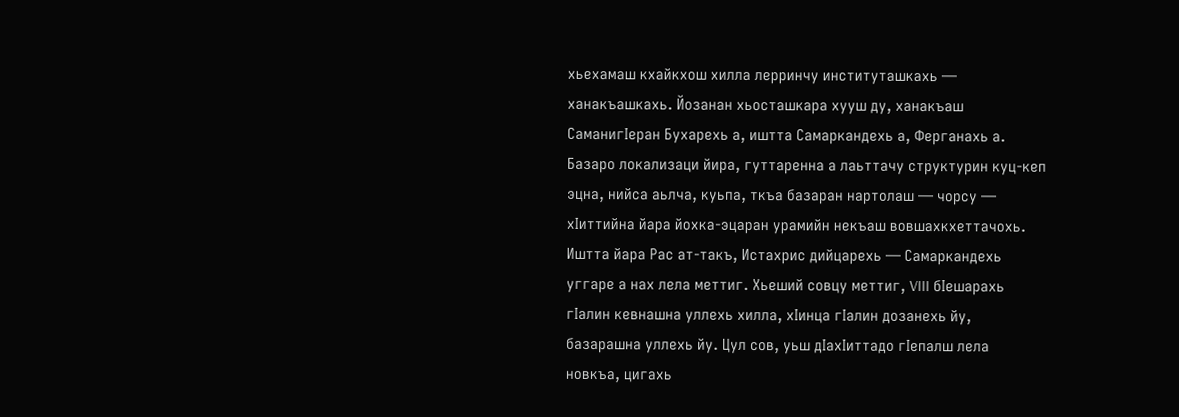хьехамаш кхайкхош хилла лерринчу институташкахь — ханакъашкахь. Йозанан хьосташкара хууш ду, ханакъаш СаманигӀеран Бухарехь а, иштта Самаркандехь а, Ферганахь а. Базаро локализаци йира, гуттаренна а лаьттачу структурин куц-кеп эцна, нийса аьлча, куьпа, ткъа базаран нартолаш — чорсу — хӀиттийна йара йохка-эцаран урамийн некъаш вовшахкхеттачохь. Иштта йара Рас ат-такъ, Истахрис дийцарехь — Самаркандехь уггаре а нах лела меттиг. Хьеший совцу меттиг, VIII бӀешарахь гӀалин кевнашна уллехь хилла, хӀинца гӀалин дозанехь йу, базарашна уллехь йу. Цул сов, уьш дӀахӀиттадо гӀепалш лела новкъа, цигахь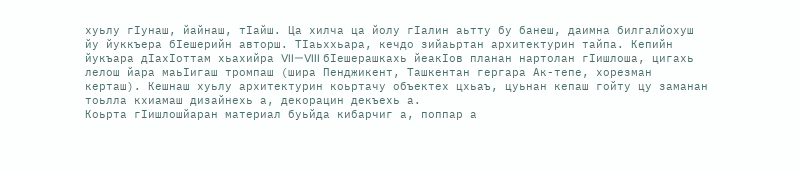хуьлу гӀунаш, йайнаш, тӀайш. Ца хилча ца йолу гӀалин аьтту бу банеш, даимна билгалйохуш йу йуккъера бӀешерийн авторш. ТӀаьххьара, кечдо зийаьртан архитектурин тайпа. Кепийн йукъара дӀахӀоттам хьахийра VII—VIII бӀешерашкахь йеакӀов планан нартолан гӀишлоша, цигахь лелош йара маьӀигаш тромпаш (шира Пенджикент, Ташкентан гергара Ак-тепе, хорезман керташ). Кешнаш хуьлу архитектурин коьртачу объектех цхьаъ, цуьнан кепаш гойту цу заманан тоьлла кхиамаш дизайнехь а, декорацин декъехь а.
Коьрта гӀишлошйаран материал буьйда кибарчиг а, поппар а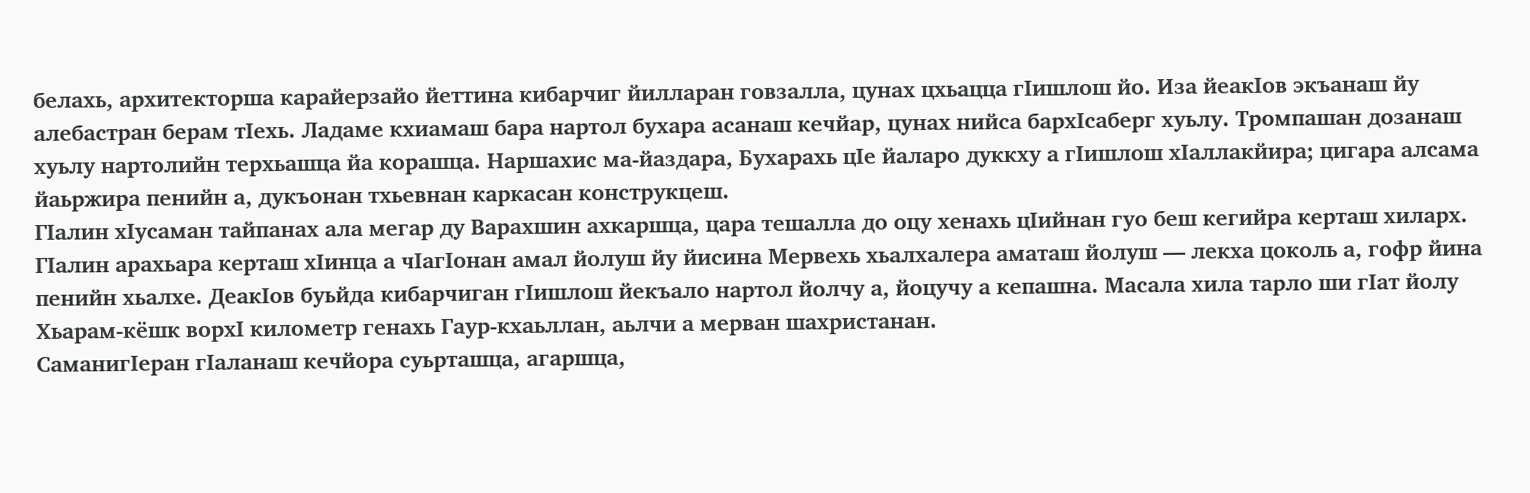белахь, архитекторша карайерзайо йеттина кибарчиг йилларан говзалла, цунах цхьацца гӀишлош йо. Иза йеакӀов экъанаш йу алебастран берам тӀехь. Ладаме кхиамаш бара нартол бухара асанаш кечйар, цунах нийса бархӀсаберг хуьлу. Тромпашан дозанаш хуьлу нартолийн терхьашца йа корашца. Наршахис ма-йаздара, Бухарахь цӀе йаларо дуккху а гӀишлош хӀаллакйира; цигара алсама йаьржира пенийн а, дукъонан тхьевнан каркасан конструкцеш.
ГӀалин хӀусаман тайпанах ала мегар ду Варахшин ахкаршца, цара тешалла до оцу хенахь цӀийнан гуо беш кегийра керташ хиларх. ГӀалин арахьара керташ хӀинца а чӀагӀонан амал йолуш йу йисина Мервехь хьалхалера аматаш йолуш — лекха цоколь а, гофр йина пенийн хьалхе. ДеакӀов буьйда кибарчиган гӀишлош йекъало нартол йолчу а, йоцучу а кепашна. Масала хила тарло ши гӀат йолу Хьарам-кёшк ворхӀ километр генахь Гаур-кхаьллан, аьлчи а мерван шахристанан.
СаманигӀеран гӀаланаш кечйора суьрташца, агаршца,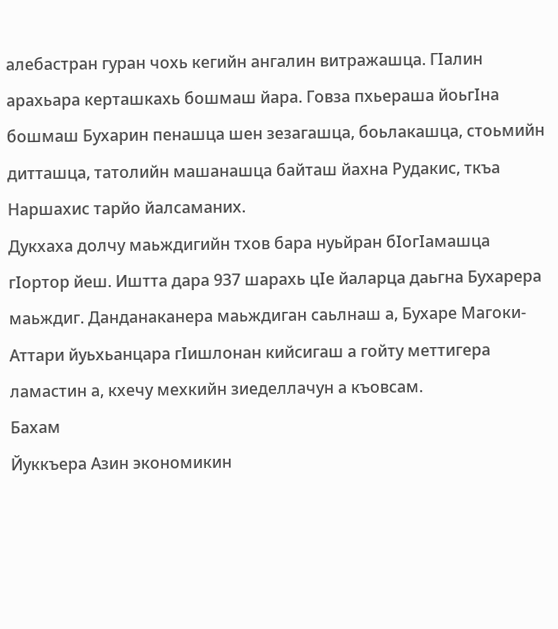алебастран гуран чохь кегийн ангалин витражашца. ГӀалин арахьара керташкахь бошмаш йара. Говза пхьераша йоьгӀна бошмаш Бухарин пенашца шен зезагашца, боьлакашца, стоьмийн дитташца, татолийн машанашца байташ йахна Рудакис, ткъа Наршахис тарйо йалсаманих.
Дукхаха долчу маьждигийн тхов бара нуьйран бӀогӀамашца гӀортор йеш. Иштта дара 937 шарахь цӀе йаларца даьгна Бухарера маьждиг. Данданаканера маьждиган саьлнаш а, Бухаре Магоки-Аттари йуьхьанцара гӀишлонан кийсигаш а гойту меттигера ламастин а, кхечу мехкийн зиеделлачун а къовсам.
Бахам
Йуккъера Азин экономикин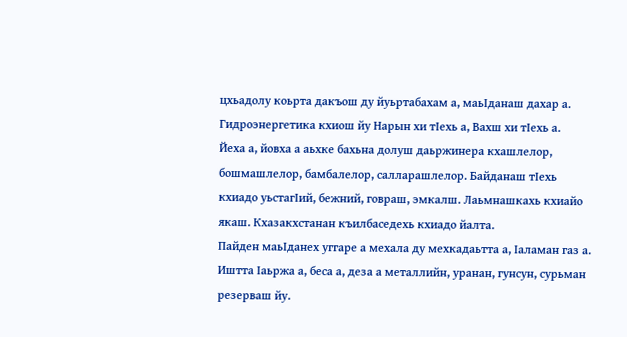цхьадолу коьрта дакъош ду йуьртабахам а, маьӀданаш дахар а. Гидроэнергетика кхиош йу Нарын хи тӀехь а, Вахш хи тӀехь а.
Йеха а, йовха а аьхке бахьна долуш даьржинера кхашлелор, бошмашлелор, бамбалелор, салларашлелор. Байданаш тӀехь кхиадо уьстaгӀий, бежний, говраш, эмкалш. Лаьмнашкахь кхиайо якаш. Кхазакхстанан къилбаседехь кхиадо йалта.
Пайден маьӀданех уггаре а мехала ду мехкадаьтта а, Ӏаламан газ а. Иштта Ӏаьржа а, беса а, деза а металлийн, уранан, гунсун, сурьман резерваш йу.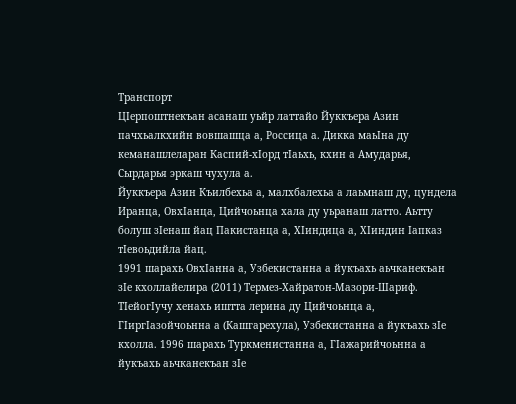Транспорт
ЦӀерпоштнекъан асанаш уьйр латтайо Йуккъера Азин пачхьалкхийн вовшашца а, Россица а. Дикка маьӀна ду кеманашлеларан Каспий-хӀорд тӀаьхь, кхин а Амударья, Сырдарья эркаш чухула а.
Йуккъера Азин Къилбехьа а, малхбалехьа а лаьмнаш ду, цундела Иранца, ОвхӀанца, Цийчоьнца хала ду уьранаш латто. Аьтту болуш зӀенаш йац Пакистанца а, ХӀиндица а, ХӀиндин Ӏапказ тӀевоьдийла йац.
1991 шарахь ОвхӀанна а, Узбекистанна а йукъахь аьчканекъан зӀе кхоллайелира (2011) Термез-Хайратон-Мазори-Шариф. ТӀейогӀучу хенахь иштта лерина ду Цийчоьнца а, ГӀиргӀазойчоьнна а (Кашгарехула), Узбекистанна а йукъахь зӀе кхолла. 1996 шарахь Туркменистанна а, ГӀажарийчоьнна а йукъахь аьчканекъан зӀе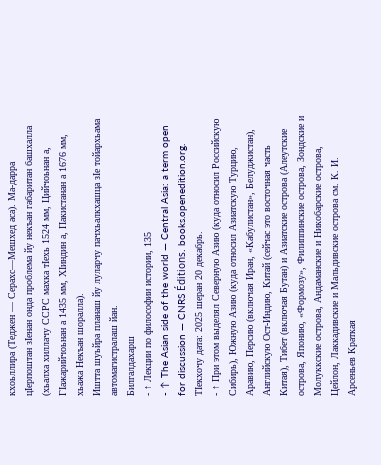кхоьллира (Теджен — Серахс—Мешхед аса). Ма-дарра цӀерпоштан зӀенан онда проблема йу некъан габаритан башхалла (хьалха хиллачу ССРС махка тӀехь 1524 мм, Цийчоьнан а, ГӀажарийчоьнан а 1435 мм, ХӀиндин а, Пакистанан а 1676 мм, хьажа Некъан шоралла).
Иштта шуьйра планаш йу луларчу пачхьалкхашца зӀе тойархьама автомагистралаш йан.
Билгалдахарш
- ↑ Лекции по философии истории, 135
- ↑ The Asian side of the world — Central Asia: a term open for discussion — CNRS Éditions. books.openedition.org. ТӀекхочу дата: 2025 шеран 20 декабрь.
- ↑ При этом выделял Северную Азию (куда относил Российскую Сибирь), Южную Азию (куда относил Азиатскую Турцию, Аравию, Персию (включая Иран, «Кабулистан», Белуджистан), Английскую Ост-Индию, Китай (сейчас это восточная часть Китая), Тибет (включая Бутан) и Азиатские острова (Алеутские острова, Японию, «Формозу», Филиппинские острова, Зондские и Молуккские острова, Андаманские и Никобарские острова, Цейлон, Лаккадивские и Мальдивские острова см. К. И. Арсеньев Краткая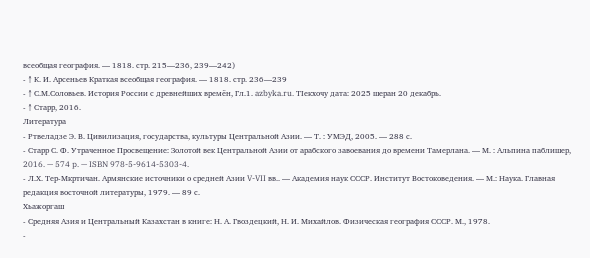всеобщая география. — 1818. стр. 215—236, 239—242)
- ↑ К. И. Арсеньев Краткая всеобщая география. — 1818. стр. 236—239
- ↑ С.М.Соловьев. История России с древнейших времён, Гл.1. azbyka.ru. ТӀекхочу дата: 2025 шеран 20 декабрь.
- ↑ Старр, 2016.
Литература
- Ртвеладзе Э. В. Цивилизация, государства, культуры Центральной Азии. — Т. : УМЭД, 2005. — 288 с.
- Старр С. Ф. Утраченное Просвещение: Золотой век Центральной Азии от арабского завоевания до времени Тамерлана. — М. : Альпина паблишер, 2016. — 574 p. — ISBN 978-5-9614-5303-4.
- Л.Х. Тер-Мкртичан. Армянские источники о средней Азии V-VII вв.. — Академия наук СССР. Институт Востоковедения. — М.: Наука. Главная редакция восточной литературы, 1979. — 89 с.
Хьажоргаш
- Средняя Азия и Центральный Казахстан в книге: Н. А. Гвоздецкий, Н. И. Михайлов. Физическая география СССР. М., 1978.
-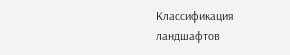Классификация ландшафтов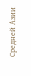Средней Азии